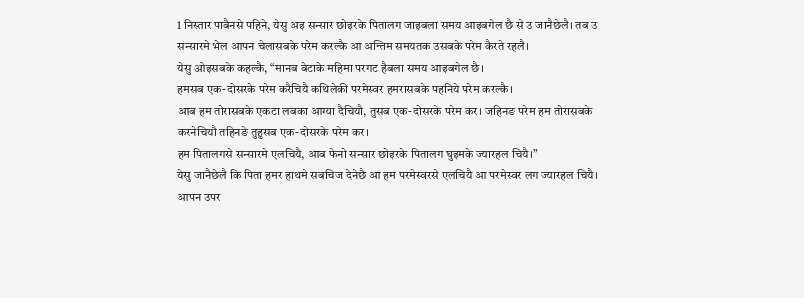1 निस्तार पाबैनसे पहिने, येसु अइ सन्सार छोइरके पितालग जाइबला समय आइबगेल छै से उ जानैछेलै। तब उ सन्सारमे भेल आपन चेलासबके परेम करल्कै आ अन्तिम समयतक उसबके परेम कैरते रहलै।
येसु ओइसबके कहल्कै, “मानब बेटाके महिमा परगट हैबला समय आइबगेल छै।
हमसब एक-दोसरके परेम करैचियै कथिलेकी परमेस्वर हमरासबके पहनिये परेम करल्कै।
आब हम तोरासबके एकटा लबका आग्या दैचियौ, तुसब एक-दोसरके परेम कर। जहिनङ परेम हम तोरासबके करनेचियौ तहिनङे तुहुसब एक-दोसरके परेम कर।
हम पितालगसे सन्सारमे एलचियै, आब फेनो सन्सार छोइरके पितालग घुइमके ज्यारहल चियै।”
येसु जानैछेलै कि पिता हमर हाथमे सबचिज देनेछै आ हम परमेस्वरसे एलचियै आ परमेस्वर लग ज्यारहल चियै।
आपन उपर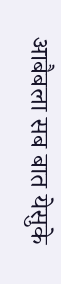आबैबला सब बात येसुके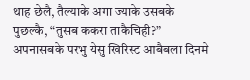थाह छेलै, तैल्याके अगा ज्याके उसबके पुछल्कै, “तुसब ककरा ताकैचिही?”
अपनासबके परभु येसु खिरिस्ट आबैबला दिनमे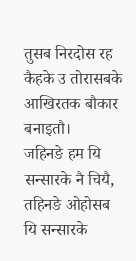तुसब निरदोस रह कैहके उ तोरासबके आखिरतक बौकार बनाइतौ।
जहिनङे हम यि सन्सारके नै चियै, तहिनङे ओहोसब यि सन्सारके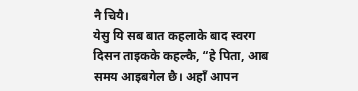नै चियै।
येसु यि सब बात कहलाके बाद स्वरग दिसन ताइकके कहल्कै, “हे पिता, आब समय आइबगेल छै। अहाँ आपन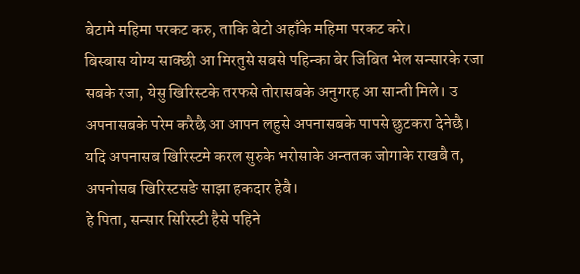बेटामे महिमा परकट करु, ताकि बेटो अहाँके महिमा परकट करे।
बिस्बास योग्य साक्छी आ मिरतुसे सबसे पहिन्का बेर जिबित भेल सन्सारके रजा सबके रजा, येसु खिरिस्टके तरफसे तोरासबके अनुगरह आ सान्ती मिले। उ अपनासबके परेम करैछै आ आपन लहुसे अपनासबके पापसे छुटकरा देनेछै।
यदि अपनासब खिरिस्टमे करल सुरुके भरोसाके अन्ततक जोगाके राखबै त, अपनोसब खिरिस्टसङे साझा हकदार हेबै।
हे पिता, सन्सार सिरिस्टी हैसे पहिने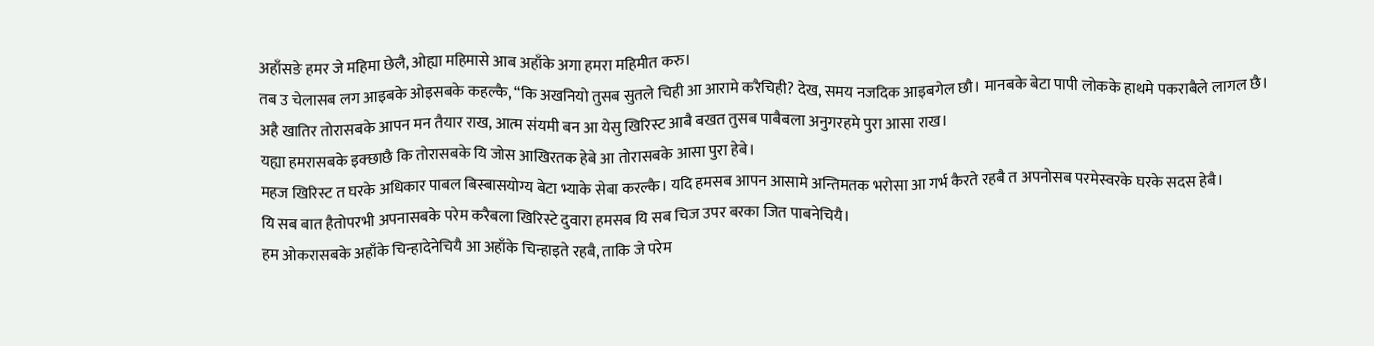अहाँसङे हमर जे महिमा छेलै, ओह्या महिमासे आब अहाँके अगा हमरा महिमीत करु।
तब उ चेलासब लग आइबके ओइसबके कहल्कै, “कि अखनियो तुसब सुतले चिही आ आरामे करैचिही? देख, समय नजदिक आइबगेल छौ। मानबके बेटा पापी लोकके हाथमे पकराबैले लागल छै।
अहै खातिर तोरासबके आपन मन तैयार राख, आत्म संयमी बन आ येसु खिरिस्ट आबै बखत तुसब पाबैबला अनुगरहमे पुरा आसा राख।
यह्या हमरासबके इक्छाछै कि तोरासबके यि जोस आखिरतक हेबे आ तोरासबके आसा पुरा हेबे।
महज खिरिस्ट त घरके अधिकार पाबल बिस्बासयोग्य बेटा भ्याके सेबा करल्कै। यदि हमसब आपन आसामे अन्तिमतक भरोसा आ गर्भ कैरते रहबै त अपनोसब परमेस्वरके घरके सदस हेबै।
यि सब बात हैतोपरभी अपनासबके परेम करैबला खिरिस्टे दुवारा हमसब यि सब चिज उपर बरका जित पाबनेचियै।
हम ओकरासबके अहाँके चिन्हादेनेचियै आ अहाँके चिन्हाइते रहबै, ताकि जे परेम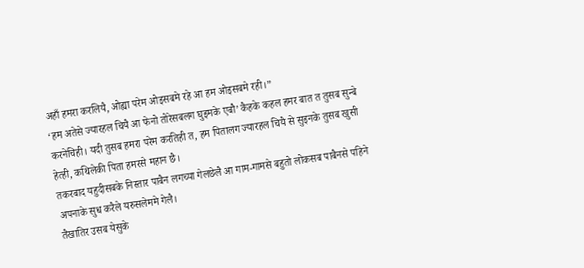अहाँ हमरा करलियै, ओह्या परेम ओइसबमे रहे आ हम ओइसबमे रही।”
‘हम अतेसे ज्यारहल चियै आ फेनो तोरेसबलग घुइमके एबौ’ कैहके कहल हमर बात त तुसब सुन्बे करनेचिही। यदी तुसब हमरा परेम करतिही त, हम पितालग ज्यारहल चियै से सुइनके तुसब खुसी हेत्ही, कथिलेकी पिता हमरसे महान छै।
तकरबाद यहुदीसबके निस्तार पाबैन लगच्या गेलछेलै आ गाम-गामसे बहुतो लोकसब पाबैनसे पहिने अपनाके सुध करैले यरुसलेममे गेलै।
तैखातिर उसब येसुके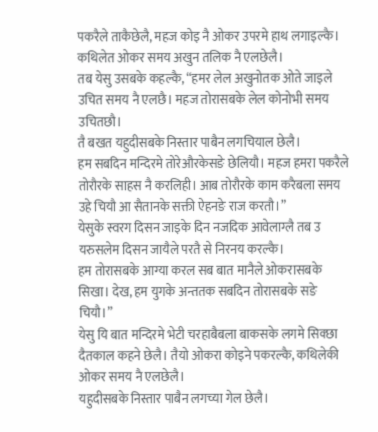पकरैले ताकैछेलै, महज कोइ नै ओकर उपरमे हाथ लगाइल्कै। कथिलेत ओकर समय अखुन तलिक नै एलछेलै।
तब येसु उसबके कहल्कै, “हमर लेल अखुनोतक ओते जाइले उचित समय नै एलछै। महज तोरासबके लेल कोनोभी समय उचितछौ।
तै बखत यहुदीसबके निस्तार पाबैन लगचियाल छेलै।
हम सबदिन मन्दिरमे तोरेऔरकेसङे छेलियौ। महज हमरा पकरैले तोरौरके साहस नै करलिही। आब तोरौरके काम करैबला समय उहे चियौ आ सैतानके सक्ती ऐहनङे राज करतौ।”
येसुके स्वरग दिसन जाइके दिन नजदिक आवेलाग्लै तब उ यरुसलेम दिसन जायैले परतै से निरनय करल्कै।
हम तोरासबके आग्या करल सब बात मानैले ओकरासबके सिखा। देख, हम युगके अन्ततक सबदिन तोरासबके सङे चियौ।”
येसु यि बात मन्दिरमे भेटी चरहाबैबला बाकसके लगमे सिक्छा दैतकाल कहने छेलै। तैयो ओकरा कोइने पकरल्कै, कथिलेकी ओकर समय नै एलछेलै।
यहुदीसबके निस्तार पाबैन लगच्या गेल छेलै।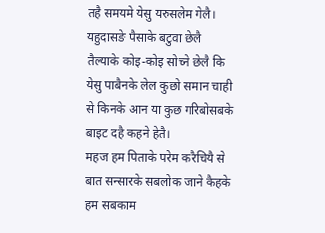तहै समयमे येसु यरुसलेम गेलै।
यहुदासङे पैसाके बटुवा छेलै तैल्याके कोइ-कोइ सोच्ने छेलै कि येसु पाबैनके लेल कुछो समान चाही से किनके आन या कुछ गरिबोसबके बाइट दहै कहने हेतै।
महज हम पिताके परेम करैचियै से बात सन्सारके सबलोक जाने कैहके हम सबकाम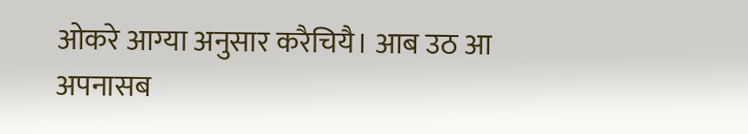ओकरे आग्या अनुसार करैचियै। आब उठ आ अपनासब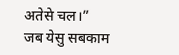अतेसे चल।”
जब येसु सबकाम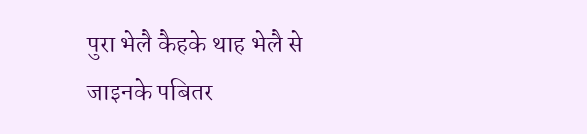पुरा भेलै कैहके थाह भेलै से जाइनके पबितर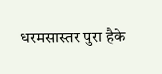धरमसास्तर पुरा हैके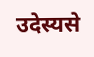उदेस्यसे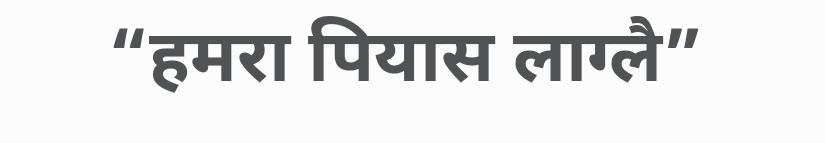“हमरा पियास लाग्लै”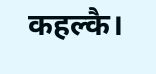कहल्कै।